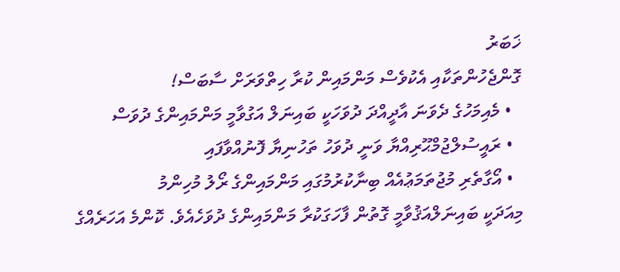ޚަބަރު
ގޮންޖެހުންތަކާއި އެކުވެސް މަންމައިން ކުރާ ހިތްވަރަށް ސާބަސް!
  • މެއިމަހުގެ ދެވަނަ އާދީއްދަ ދުވަހަކީ ބައިނަލް އަގުވާމީ މަންމައިންގެ ދުވަސް
  • ރައީސުލްޖުމްޙޫރިއްޔާ ވަނީ ދުވަހު ތަހުނިޔާ ފޮނުއްވާފައި
  • އޯގާތެރި މުޖުތަމަޢުއެއް ބިނާކުރުމުގައި މަންމައިންގެ ރޯލު މުހިންމު
މިއަދަކީ ބައިނަލްއަޤުވާމީ ގޮތުން ފާހަގަކުރާ މަންމައިންގެ ދުވަހެއެވެ. ކޮންމެ އަހަރެއްގެ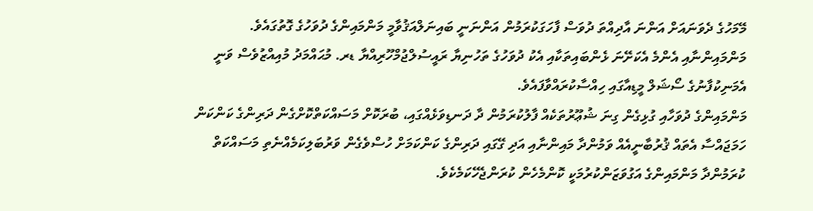މޭމަހުގެ ދެވަނައަށް އަންނަ އާދިއްތަ ދުވަސް ފާހަގަކުރަމުން އަންނަނީ ބައިނަލްއަޤުވާމީ މަންމައިންގެ ދުވަހުގެ ގޮތުގައެވެ.
މަންމައިންނާއި އެންމެ އެކަށޭނަ ޅެންބައިތަކާއި އެކު ދުވަހުގެ ތަހުނިޔާ ރައީސުލްޖުމްހޫރިއްޔާ ޑރ. މުޙައްމަދު މުއިއްޒުވެސް ވަނީ އެމަނިކުފާނުގެ ސޯޝަލް މީޑިއާގައި ހިއްސާކުރައްވާފައެވެ.
މަންމައިންގެ ދުވަހާއި ގުޅިގެން ގިނަ ޝުޢޫރުތަކެއް ފާލުކުރަމުން ދާ ދަނޑިވަޅެއްގައި، ބުރަކޮށް މަސައްކަތްކޮށްގެން ދަރިންގެ ކަންކަން ހަމަޖައްސާ އެތައް ޤުރުބާނީއެއް ވަމުންދާ މައިންނާއި އަދި ގޭގައި ދަރިންގެ ކަންކަމަށް ހުސްވެގެން ވަރުބަލިކަމެއްނެތި މަސައްކަތް ކުރަމުންދާ މަންމައިންގެ އަގުވަޒަންކުރުމަކީ ކޮންމެހެން ކުރަންޖެހޭކަމެކެވެ.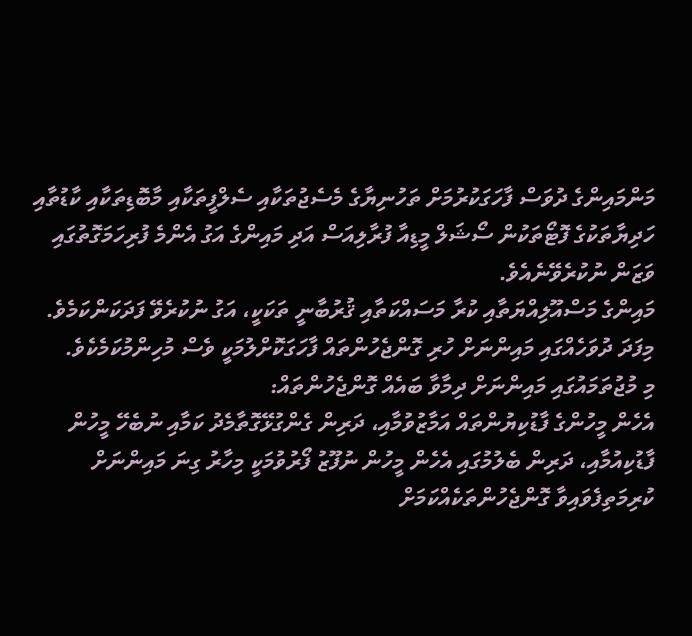މަންމައިންގެ ދުވަސް ފާހަގަކުރުމަށް ތަހުނިޔާގެ މެސެޖުތަކާއި ސެލްފީތަކާއި މާބޮޑިތަކާއި ކާޑުތާއި ހަދިޔާތަކުގެ ފޮޓޯތަކުން ސޯޝަލް މީޑިއާ ފުރާލިއަސް އަދި މައިންގެ އަގު އެންމެ ފުރިހަމަގޮތުގައި ވަޒަން ނުކުރެވޭނެއެވެ.
މައިންގެ މަސްއޫލިއްޔަތާއި ކުރާ މަސައްކަތާއި ޤުރުބާނީ ތަކަކީ، އަގު ނުކުރެވޭ ފަދަކަންކަމެވެ. މިފަދަ ދުވަހެއްގައި މައިންނަށް ހުރި ގޮންޖެހުންތައް ފާހަގަކޮށްލުމަކީ ވެސް މުހިންމުކަމެކެވެ.
މި މުޖުތަމައުގައި މައިންނަށް ދިމާވާ ބައެއް ގޮންޖެހުންތައް:
އެހެން މީހުންގެ ފާޑުކިޔުންތައް އަމާޒުވުމާއި، ދަރިން ގެންގުޅޭގޮތާމެދު ކަމާއި ނުބެހޭ މީހުން ފާޑުކިއުމާއި، ދަރިން ބެލުމުގައި އެހެން މީހުން ނުފޫޒު ފޯރުވުމަކީ މިހާރު ގިނަ މައިންނަށް ކުރިމަތިފެވައިވާ ގޮންޖެހުންތަކެއްކަމަށް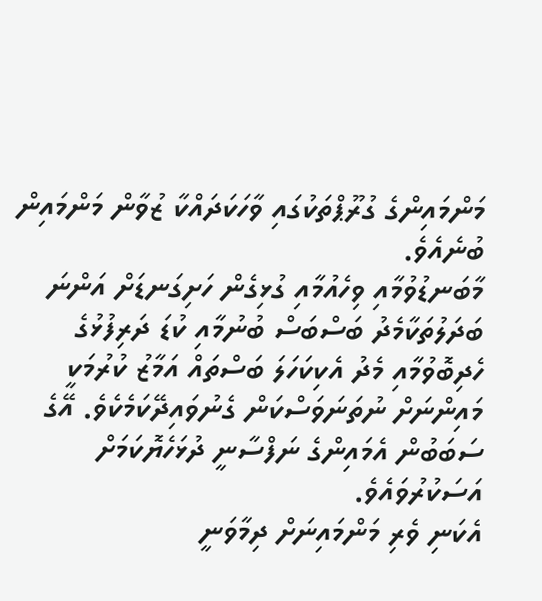މަންމައިންގެ ގުރޫޕްތަކުގައި ވާހަކަދައްކާ ޒުވާން މަންމައިން ބުނެއެވެ.
މާބަނޑުވުމާއި ވިހެއުމާއި ގުޅިގެން ހަށިގަނޑަށް އަންނަ ބަދަލުތަކާމެދު ބަސްބަސް ބުނުމާއި ކުޑަ ދަރިފުޅުގެ ހެދިބޮވުމާއި މެދު އެކިކަހަލަ ބަސްތައް އަމާޒު ކުރުމަކީ މައިންނަށް ނުތަނަވަސްކަން ގެނުވައިދޭކަމެކެވެ. އޭގެ ސަބަބުން އެމައިންގެ ނަފްސާނީ ދުޅަހެޔޮކަމަށް އަސަކުރުވައެވެ.
އެކަނި ވެރި މަންމައިނަށް ދިމާވަނީ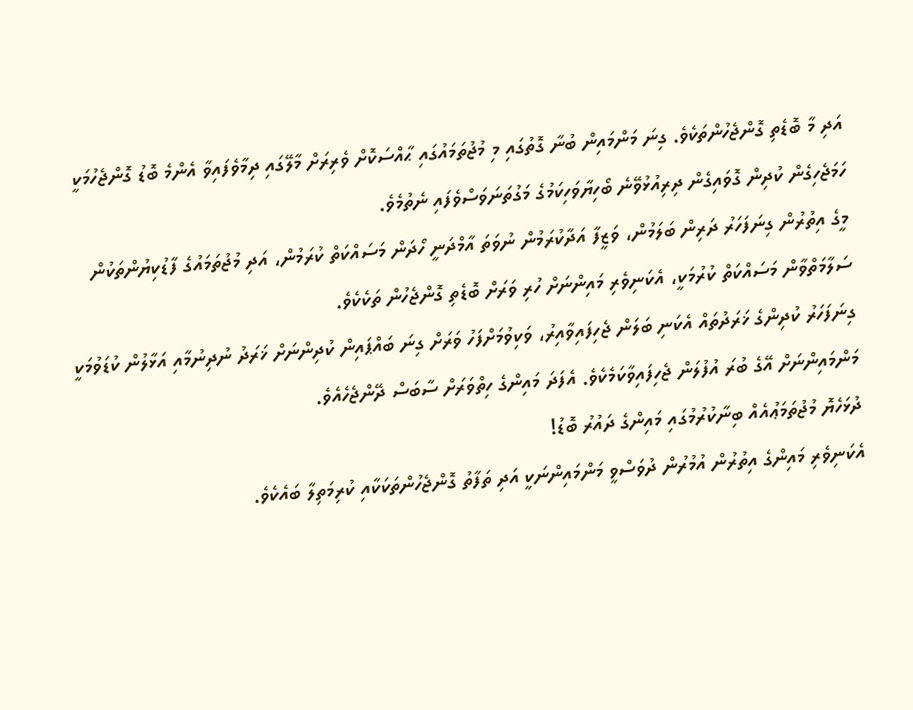އަދި މާ ބޮޑެތި ގޮންޖެހުންތަކެވެ. ގިނަ މަންމައިން ބުނާ ގޮތުގައި މި މުޖުތަމައުގައި ޙާއްސަކޮށް ވެރިރަށް މާލޭގައި ދިމާވެފައިވާ އެންމެ ބޮޑު ގޮންޖެހުމަކީ ހަމަޖެހިގެން ކުދިން ގޮވައިގެން ދިރިއުޅުވޭނެ ބޯހިޔާވަހިކަމުގެ މަގުތަނަވަސްވެފައި ނެތުމެވެ.
މީގެ އިތުރުން ގިނަފަހަރު ދަރިން ބަލަމުން، ވަޒީފާ އަދާކުރަމުން ނުވަތަ އާމްދަނީ ހޯދަން މަސައްކަތް ކުރަމުން، އަދި މުޖުތަމައުގެ ފާޑުކިޔުންތަކުން ސަލާމަތްވާން މަސައްކަތް ކުރުމަކީ، އެކަނިވެރި މައިންނަށް ހުރި ވަރަށް ބޮޑެތި ގޮންޖެހުން ތަކެކެވެ.
ގިނަފަހަރު ކުދިންގެ ޚަރަދުތައް އެކަނި ބަލަން ޖެހިފައިވާއިރު، ވަކިވުމަށްފަހު ވަރަށް ގިނަ ބައްޕައިން ކުދިންނަށް ޚަރަދު ނުދިނުމާއި އަޅާލުން ކުޑަވުމަކީ މަންމައިންނަށް އޭގެ ބުރަ އުފުލަން ޖެހިފައިވާކަމެކެވެ. އެފަދަ މައިންގެ ހިތްވަރަށް ސާބަސް ދޭންޖެހެއެވެ.
ދުޅަހެޔޮ މުޖުތަމަޢުއެއް ބިނާކުރުމުގައި މައިންގެ ދައުރު ބޮޑު!
އެކަނިވެރި މައިންގެ އިތުރުން އުމުރުން ދުވަސްވީ މަންމައިންނަކީ އަދި ތަފާތު ގޮންޖެހުންތަކަކާއި ކުރިމަތިލާ ބައެކެވެ.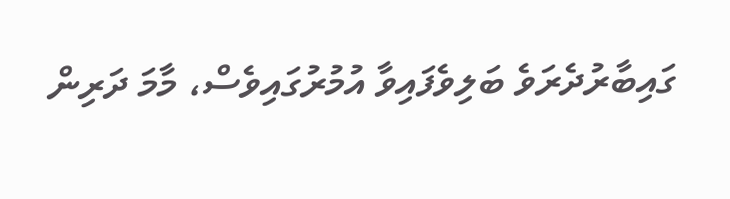ގައިބާރުދެރަވެ ބަލިވެފައިވާ އުމުރުގައިވެސް، މާމަ ދަރިން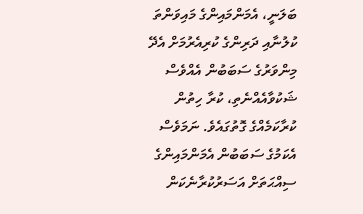ބަލަނީ، އެމަންމައިންގެ މައިވަންތަ ކުލުނާއި ދަރިންގެ ކުރިއެރުމަށް އެދޭ މިންވަރުގެ ސަބަބުން އެއްވެސް ޝަކުވާއެއްނެތި، ކުރާ ހިތުން ކުރާކަމެއްގެ ގޮތުގައެވެ. ނަމަވެސް އެކަމުގެ ސަބަބުން އެމަންމައިންގެ ސިއްޙަތަށް އަސަރުކުރާނެކަން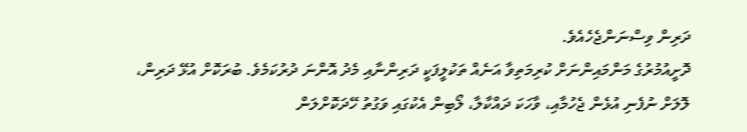ދަރިން ވިސްނަންޖެހެއެވެ.
ދޮށީއުމުރުގެ މަންމައިންނަށް ކުރިމަތިވާ އަނެއް ތަކުލީފަކީ ދަރިންނާއި މެދު އޮންނަ ދުރުކަމެވެ. ބުރަކޮށް އުޅޭ ދަރިން، ލޮލަށް ނުފެނި އުޅެން ޖެހުމާއި، ވާހަކަ ދައްކާލާ، ލޯބިން އެކުގައި ވަގުތު ހޭދަކޮށްލަން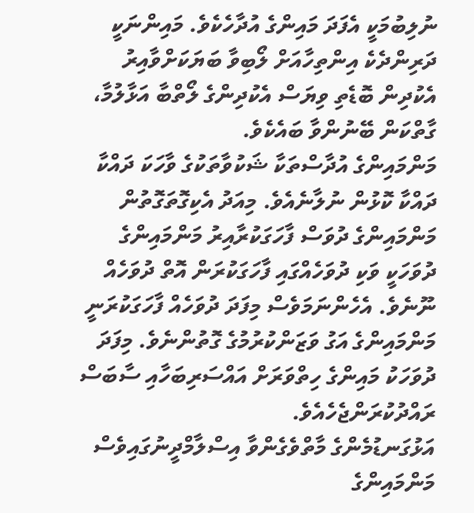ނުލިބުމަކީ އެފަދަ މައިންގެ އުދާހެކެވެ. މައިންނަކީ ދަރިންދެކެ އިންތިހާއަށް ލޯބިވާ ބަޔަކަށްވާއިރު އެކުދިން ބޮޑެތި ވިޔަސް އެކުދިންގެ ލޯތްބާ އަޅާލުމާ، ގާތްކަން ބޭނުންވާ ބައެކެވެ.
މަންމައިންގެ އުދާސްތަކާ ޝަކުވާތަކުގެ ވާހަކަ ދައްކާ ދައްކާ ކޮޅުން ނުލާނެއެވެ. މިއަދު އެކިގޮތަގޮތުން މަންމައިންގެ ދުވަސް ފާހަގަކުރާއިރު މަންމައިންގެ ދުވަހަކީ ވަކި ދުވަހެއްގައި ފާހަގަކުރަން އޮތް ދުވަހެއް ނޫނެވެ. އެހެންނަމަވެސް މިފަދަ ދުވަހެއް ފާހަގަކުރަނީ މަންމައިންގެ އަގު ވަޒަންކުރުމުގެ ގޮތުންނެވެ. މިފަދަ ދުވަހަކު މައިންގެ ހިތްވަރަށް އައްސަރިބަހާއި ސާބަސް ރައްދުކުރަންޖެހެއެވެ.
އަޅުގަނޑުމެންގެ މާތްވެގެންވާ އިސްލާމްދީނުގައިވެސް މަންމައިންގެ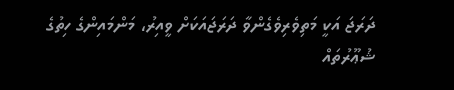ދަރަޖަ އަކީ މަތިވެރިވެގެންވާ ދަރަޖައަކަށް ވީއިރު، މަންމައިންގެ ހިތުގެ ޝުޢޫރުތައް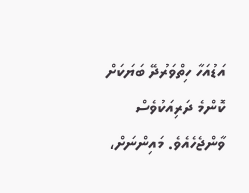އަޑުއަހާ ހިތްވަރުދޭ ބަޔަކަށް ކޮންމެ ދަރިއަކުވެސް ވާންޖެހެއެވެ. މައިންނަށް،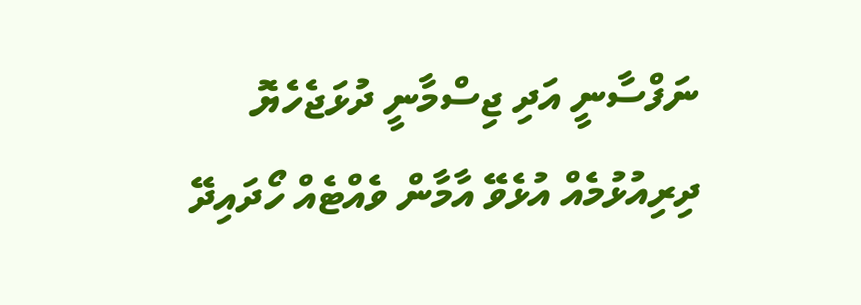ނަފްސާނީ އަދި ޖިސްމާނީ ދުޅަޖެހެޔޮ ދިރިއުޅުމެއް އުޅެވޭ އާމާން ވެއްޓެއް ހޯދައިދޭ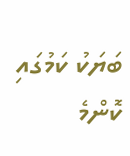ބަޔަކު ކަމުގައި ކޮންމެ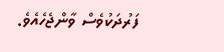ފަރުދަކުވެސް ވާންޖެހެއެވެ.